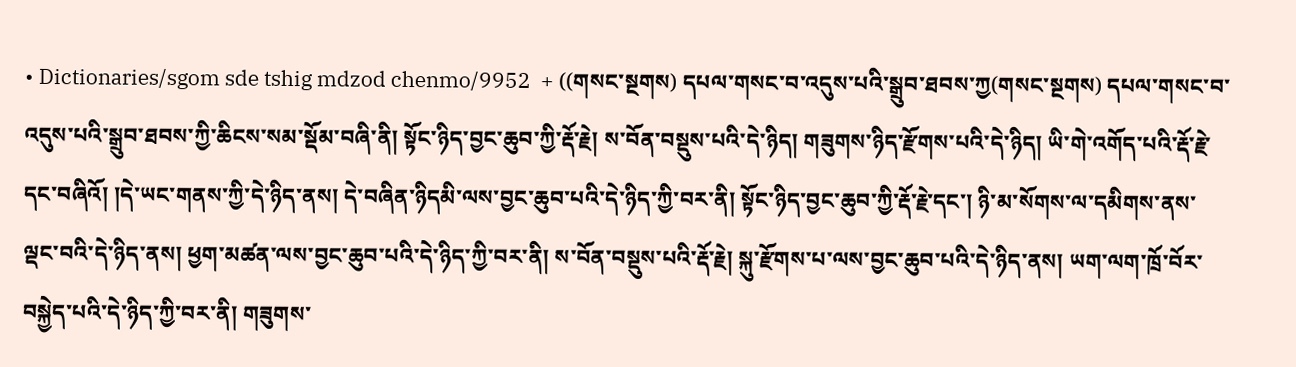• Dictionaries/sgom sde tshig mdzod chenmo/9952  + ((གསང་སྔགས) དཔལ་གསང་བ་འདུས་པའི་སྒྲུབ་ཐབས་ཀྱ(གསང་སྔགས) དཔལ་གསང་བ་འདུས་པའི་སྒྲུབ་ཐབས་ཀྱི་ཆིངས་སམ་སྡོམ་བཞི་ནི། སྟོང་ཉིད་བྱང་ཆུབ་ཀྱི་རྡོ་རྗེ། ས་བོན་བསྡུས་པའི་དེ་ཉིད། གཟུགས་ཉིད་རྫོགས་པའི་དེ་ཉིད། ཡི་གེ་འགོད་པའི་རྡོ་རྗེ་དང་བཞིའོ། །དེ་ཡང་གནས་ཀྱི་དེ་ཉིད་ནས། དེ་བཞིན་ཉིདམི་ལས་བྱང་ཆུབ་པའི་དེ་ཉིད་ཀྱི་བར་ནི། སྟོང་ཉིད་བྱང་ཆུབ་ཀྱི་རྡོ་རྗེ་དང་། ཉི་མ་སོགས་ལ་དམིགས་ནས་ལྡང་བའི་དེ་ཉིད་ནས། ཕྱག་མཚན་ལས་བྱང་ཆུབ་པའི་དེ་ཉིད་ཀྱི་བར་ནི། ས་བོན་བསྡུས་པའི་རྡོ་རྗེ། སྐུ་རྫོགས་པ་ལས་བྱང་ཆུབ་པའི་དེ་ཉིད་ནས། ཡག་ལག་ཁྲོ་བོར་བསྐྱེད་པའི་དེ་ཉིད་ཀྱི་བར་ནི། གཟུགས་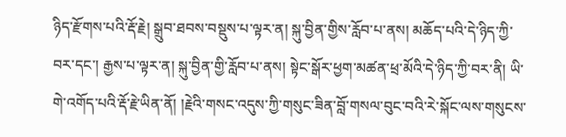ཉིད་རྫོགས་པའི་རྡོ་རྗེ། སྒྲུབ་ཐབས་བསྡུས་པ་ལྟར་ན། སྐུ་བྱིན་གྱིས་རློབ་པ་ནས། མཆོད་པའི་དེ་ཉིད་ཀྱི་བར་དང་། རྒྱས་པ་ལྟར་ན། སྐུ་བྱིན་གྱི་རློབ་པ་ནས། སྟེང་སྒོར་ཕྱག་མཚན་ཕྲ་མོའི་དེ་ཉིད་ཀྱི་བར་ནི། ཡི་གེ་འགོད་པའི་རྡོ་རྗེ་ཡིན་ནོ། །རྗེའི་གསང་འདུས་ཀྱི་གསུང་ཟིན་བློ་གསལ་བུང་བའི་རེ་སྐོང་ལས་གསུངས་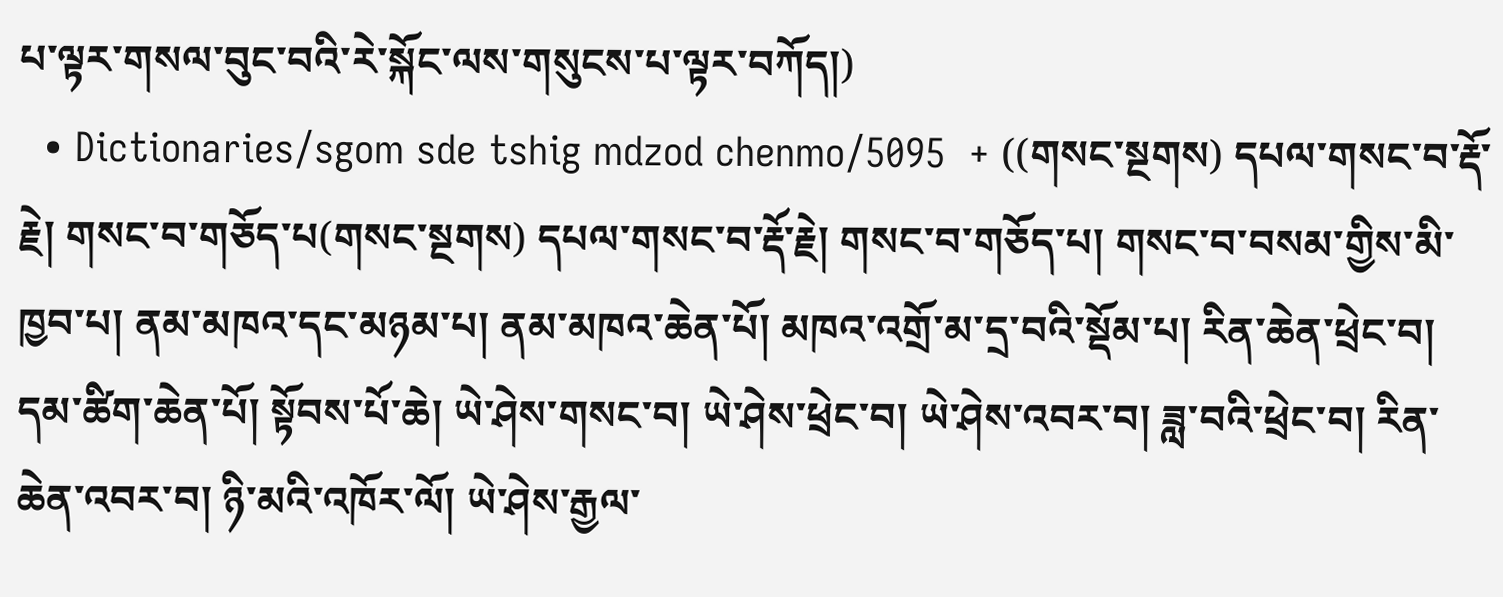པ་ལྟར་གསལ་བུང་བའི་རེ་སྐོང་ལས་གསུངས་པ་ལྟར་བཀོད།)
  • Dictionaries/sgom sde tshig mdzod chenmo/5095  + ((གསང་སྔགས) དཔལ་གསང་བ་རྡོ་རྗེ། གསང་བ་གཅོད་པ(གསང་སྔགས) དཔལ་གསང་བ་རྡོ་རྗེ། གསང་བ་གཅོད་པ། གསང་བ་བསམ་གྱིས་མི་ཁྱབ་པ། ནམ་མཁའ་དང་མཉམ་པ། ནམ་མཁའ་ཆེན་པོ། མཁའ་འགྲོ་མ་དྲ་བའི་སྡོམ་པ། རིན་ཆེན་ཕྲེང་བ། དམ་ཚིག་ཆེན་པོ། སྟོབས་པོ་ཆེ། ཡེ་ཤེས་གསང་བ། ཡེ་ཤེས་ཕྲེང་བ། ཡེ་ཤེས་འབར་བ། ཟླ་བའི་ཕྲེང་བ། རིན་ཆེན་འབར་བ། ཉི་མའི་འཁོར་ལོ། ཡེ་ཤེས་རྒྱལ་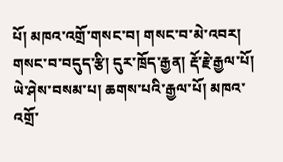པོ། མཁའ་འགྲོ་གསང་བ། གསང་བ་མེ་འབར། གསང་བ་བདུད་རྩི། དུར་ཁྲོད་རྒྱན། རྡོ་རྗེ་རྒྱལ་པོ། ཡེ་ཤེས་བསམ་པ། ཆགས་པའི་རྒྱལ་པོ། མཁའ་འགྲོ་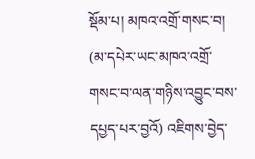སྡོམ་པ། མཁའ་འགྲོ་གསང་བ། (མ་དཔེར་ཡང་མཁའ་འགྲོ་གསང་བ་ལན་གཉིས་འབྱུང་བས་དཔྱད་པར་བྱའོ) འཇིགས་བྱེད་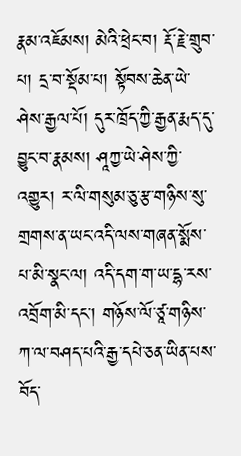རྣམ་འཇོམས། མེའི་ཕྲེང་བ། རྡོ་རྗེ་གྲུབ་པ། དྲ་བ་སྡོམ་པ། སྟོབས་ཆེན་ཡེ་ཤེས་རྒྱལ་པོ། དུར་ཁྲོད་ཀྱི་རྒྱན་རྨད་དུ་བྱུང་བ་རྣམས། ཤཱཀྱ་ཡེ་ཤེས་ཀྱི་འགྱུར། ར་ལི་གསུམ་ཅུ་རྩ་གཉིས་སུ་གྲགས་ན་ཡང་འདི་ལས་གཞན་སྨོས་པ་མི་སྣང་ལ། འདི་དག་ག་ཡ་དྷ་རས་འབྲོག་མི་དང་། གཉོས་ལོ་ཙཱ་གཉིས་ཀ་ལ་བཤད་པའི་རྒྱ་དཔེ་ཅན་ཡིན་པས་བོད་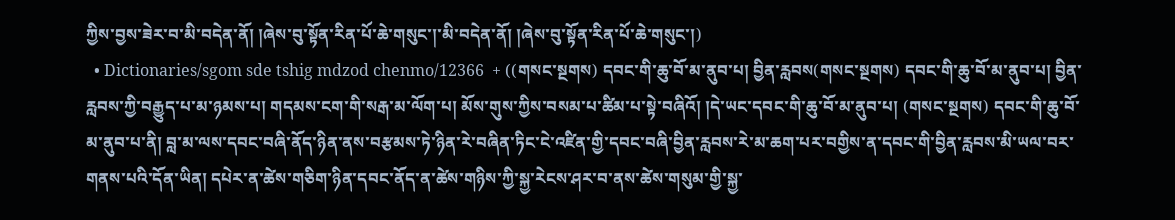ཀྱིས་བྱས་ཟེར་བ་མི་བདེན་ནོ། །ཞེས་བུ་སྟོན་རིན་པོ་ཆེ་གསུང་།་མི་བདེན་ནོ། །ཞེས་བུ་སྟོན་རིན་པོ་ཆེ་གསུང་།)
  • Dictionaries/sgom sde tshig mdzod chenmo/12366  + ((གསང་སྔགས) དབང་གི་ཆུ་བོ་མ་ནུབ་པ། བྱིན་རླབས(གསང་སྔགས) དབང་གི་ཆུ་བོ་མ་ནུབ་པ། བྱིན་རླབས་ཀྱི་བརྒྱུད་པ་མ་ཉམས་པ། གདམས་ངག་གི་སརྒ་མ་ལོག་པ། མོས་གུས་ཀྱིས་བསམ་པ་ཚིམ་པ་སྟེ་བཞིའོ། །དེ་ཡང་དབང་གི་ཆུ་བོ་མ་ནུབ་པ། (གསང་སྔགས) དབང་གི་ཆུ་བོ་མ་ནུབ་པ་ནི། བླ་མ་ལས་དབང་བཞི་ནོད་ཉིན་ནས་བརྩམས་ཏེ་ཉིན་རེ་བཞིན་ཏིང་ངེ་འཛིན་གྱི་དབང་བཞི་བྱིན་རླབས་རེ་མ་ཆག་པར་བགྱིས་ན་དབང་གི་བྱིན་རླབས་མི་ཡལ་བར་གནས་པའི་དོན་ཡིན། དཔེར་ན་ཚེས་གཅིག་ཉིན་དབང་ནོད་ན་ཚེས་གཉིས་ཀྱི་སྐྱ་རེངས་ཤར་བ་ནས་ཚེས་གསུམ་གྱི་སྐྱ་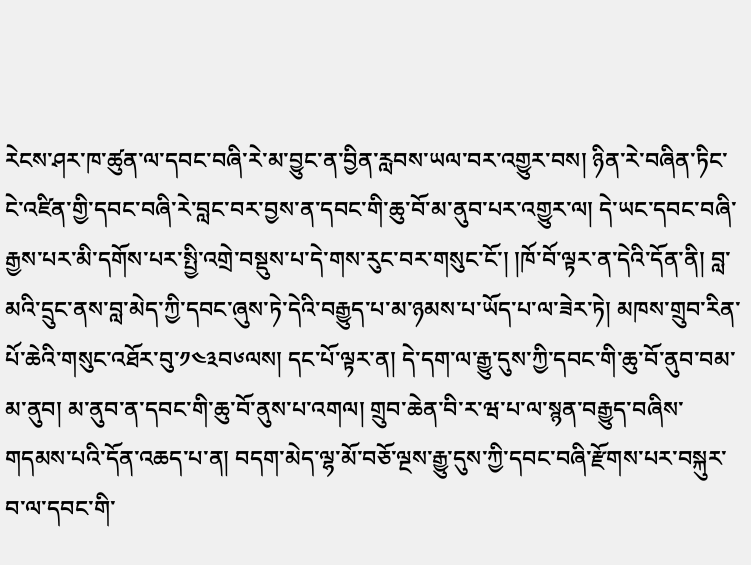རེངས་ཤར་ཁ་ཚུན་ལ་དབང་བཞི་རེ་མ་བྱུང་ན་བྱིན་རླབས་ཡལ་བར་འགྱུར་བས། ཉིན་རེ་བཞིན་ཏིང་ངེ་འཛིན་གྱི་དབང་བཞི་རེ་བླང་བར་བྱས་ན་དབང་གི་ཆུ་བོ་མ་ནུབ་པར་འགྱུར་ལ། དེ་ཡང་དབང་བཞི་རྒྱས་པར་མི་དགོས་པར་སྤྱི་འགྲེ་བསྡུས་པ་དེ་གས་རུང་བར་གསུང་ངོ་། །ཁོ་བོ་ལྟར་ན་དེའི་དོན་ནི། བླ་མའི་དྲུང་ནས་བླ་མེད་ཀྱི་དབང་ཞུས་ཏེ་དེའི་བརྒྱུད་པ་མ་ཉམས་པ་ཡོད་པ་ལ་ཟེར་ཏེ། མཁས་གྲུབ་རིན་པོ་ཆེའི་གསུང་འཐོར་བུ་༡༤༣བ༦ལས། དང་པོ་ལྟར་ན། དེ་དག་ལ་རྒྱུ་དུས་ཀྱི་དབང་གི་ཆུ་བོ་ནུབ་བམ་མ་ནུབ། མ་ནུབ་ན་དབང་གི་ཆུ་བོ་ནུས་པ་འགལ། གྲུབ་ཆེན་བི་ར་ཝ་པ་ལ་སྙན་བརྒྱུད་བཞིས་གདམས་པའི་དོན་འཆད་པ་ན། བདག་མེད་ལྷ་མོ་བཅོ་ལྔས་རྒྱུ་དུས་ཀྱི་དབང་བཞི་རྫོགས་པར་བསྐུར་བ་ལ་དབང་གི་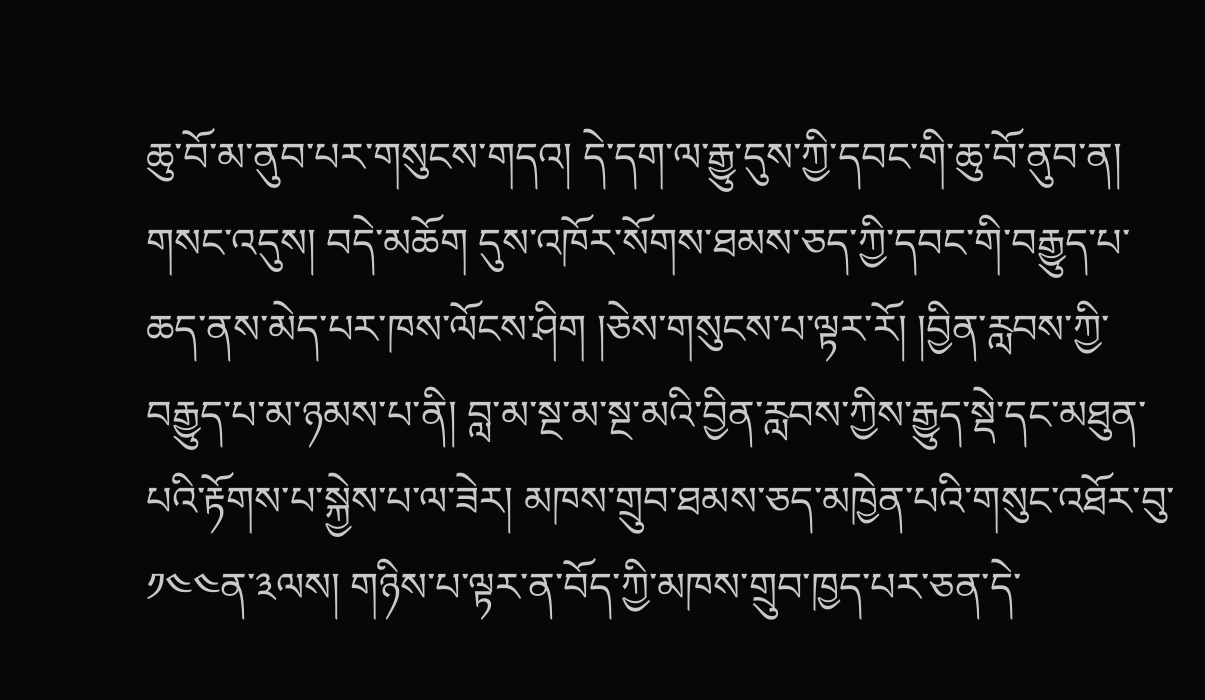ཆུ་བོ་མ་ནུབ་པར་གསུངས་གདའ། དེ་དག་ལ་རྒྱུ་དུས་ཀྱི་དབང་གི་ཆུ་བོ་ནུབ་ན། གསང་འདུས། བདེ་མཆོག དུས་འཁོར་སོགས་ཐམས་ཅད་ཀྱི་དབང་གི་བརྒྱུད་པ་ཆད་ནས་མེད་པར་ཁས་ལོངས་ཤིག །ཅེས་གསུངས་པ་ལྟར་རོ། །བྱིན་རླབས་ཀྱི་བརྒྱུད་པ་མ་ཉམས་པ་ནི། བླ་མ་སྔ་མ་སྔ་མའི་བྱིན་རླབས་ཀྱིས་རྒྱུད་སྡེ་དང་མཐུན་པའི་རྟོགས་པ་སྐྱེས་པ་ལ་ཟེར། མཁས་གྲུབ་ཐམས་ཅད་མཁྱེན་པའི་གསུང་འཐོར་བུ་༡༤༤ན་༣ལས། གཉིས་པ་ལྟར་ན་བོད་ཀྱི་མཁས་གྲུབ་ཁྱད་པར་ཅན་དེ་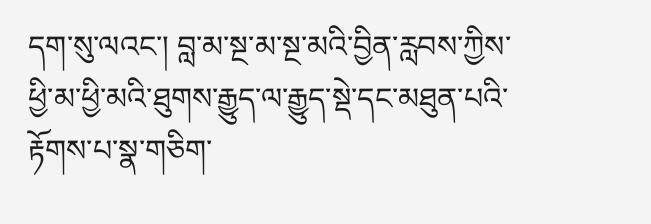དག་སུ་ལའང་། བླ་མ་སྔ་མ་སྔ་མའི་བྱིན་རླབས་ཀྱིས་ཕྱི་མ་ཕྱི་མའི་ཐུགས་རྒྱུད་ལ་རྒྱུད་སྡེ་དང་མཐུན་པའི་རྟོགས་པ་སྣ་གཅིག་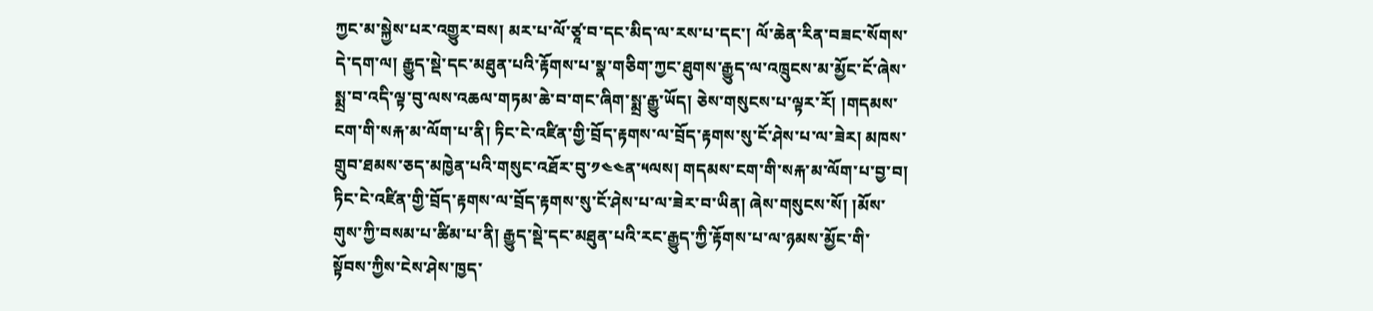ཀྱང་མ་སྐྱེས་པར་འགྱུར་བས། མར་པ་ལོ་ཙཱ་བ་དང་མིད་ལ་རས་པ་དང་། ལོ་ཆེན་རིན་བཟང་སོགས་དེ་དག་ལ། རྒྱུད་སྡེ་དང་མཐུན་པའི་རྟོགས་པ་སྣ་གཅིག་ཀྱང་ཐུགས་རྒྱུད་ལ་འཁྲུངས་མ་མྱོང་ངོ་ཞེས་སྨྲ་བ་འདི་ལྟ་བུ་ལས་འཆལ་གཏམ་ཆེ་བ་གང་ཞིག་སྨྲ་རྒྱུ་ཡོད། ཅེས་གསུངས་པ་ལྟར་རོ། །གདམས་ངག་གི་སརྐ་མ་ལོག་པ་ནི། ཏིང་ངེ་འཛིན་གྱི་བྲོད་རྟགས་ལ་བྲོད་རྟགས་སུ་ངོ་ཤེས་པ་ལ་ཟེར། མཁས་གྲུབ་ཐམས་ཅད་མཁྱེན་པའི་གསུང་འཐོར་བུ་༡༤༤ན་༥ལས། གདམས་ངག་གི་སརྐ་མ་ལོག་པ་བྱ་བ། ཏིང་ངེ་འཛིན་གྱི་བྲོད་རྟགས་ལ་བྲོད་རྟགས་སུ་ངོ་ཤེས་པ་ལ་ཟེར་བ་ཡིན། ཞེས་གསུངས་སོ། །མོས་གུས་ཀྱི་བསམ་པ་ཚིམ་པ་ནི། རྒྱུད་སྡེ་དང་མཐུན་པའི་རང་རྒྱུད་ཀྱི་རྟོགས་པ་ལ་ཉམས་མྱོང་གི་སྟོབས་ཀྱིས་ངེས་ཤེས་ཁྱད་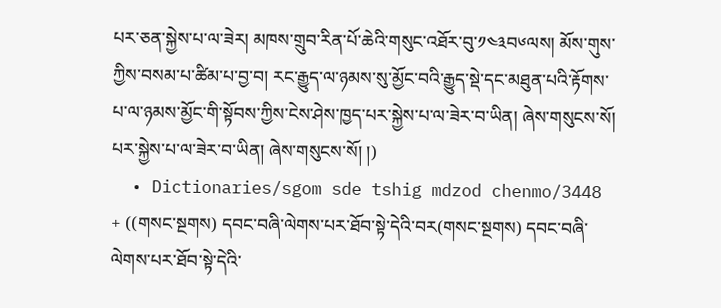པར་ཅན་སྐྱེས་པ་ལ་ཟེར། མཁས་གྲུབ་རིན་པོ་ཆེའི་གསུང་འཐོར་བུ་༡༤༣བ༦ལས། མོས་གུས་ཀྱིས་བསམ་པ་ཚིམ་པ་བྱ་བ། རང་རྒྱུད་ལ་ཉམས་སུ་མྱོང་བའི་རྒྱུད་སྡེ་དང་མཐུན་པའི་རྟོགས་པ་ལ་ཉམས་མྱོང་གི་སྟོབས་ཀྱིས་ངེས་ཤེས་ཁྱད་པར་སྐྱེས་པ་ལ་ཟེར་བ་ཡིན། ཞེས་གསུངས་སོ། པར་སྐྱེས་པ་ལ་ཟེར་བ་ཡིན། ཞེས་གསུངས་སོ། །)
  • Dictionaries/sgom sde tshig mdzod chenmo/3448  + ((གསང་སྔགས) དབང་བཞི་ལེགས་པར་ཐོབ་སྟེ་དེའི་བར(གསང་སྔགས) དབང་བཞི་ལེགས་པར་ཐོབ་སྟེ་དེའི་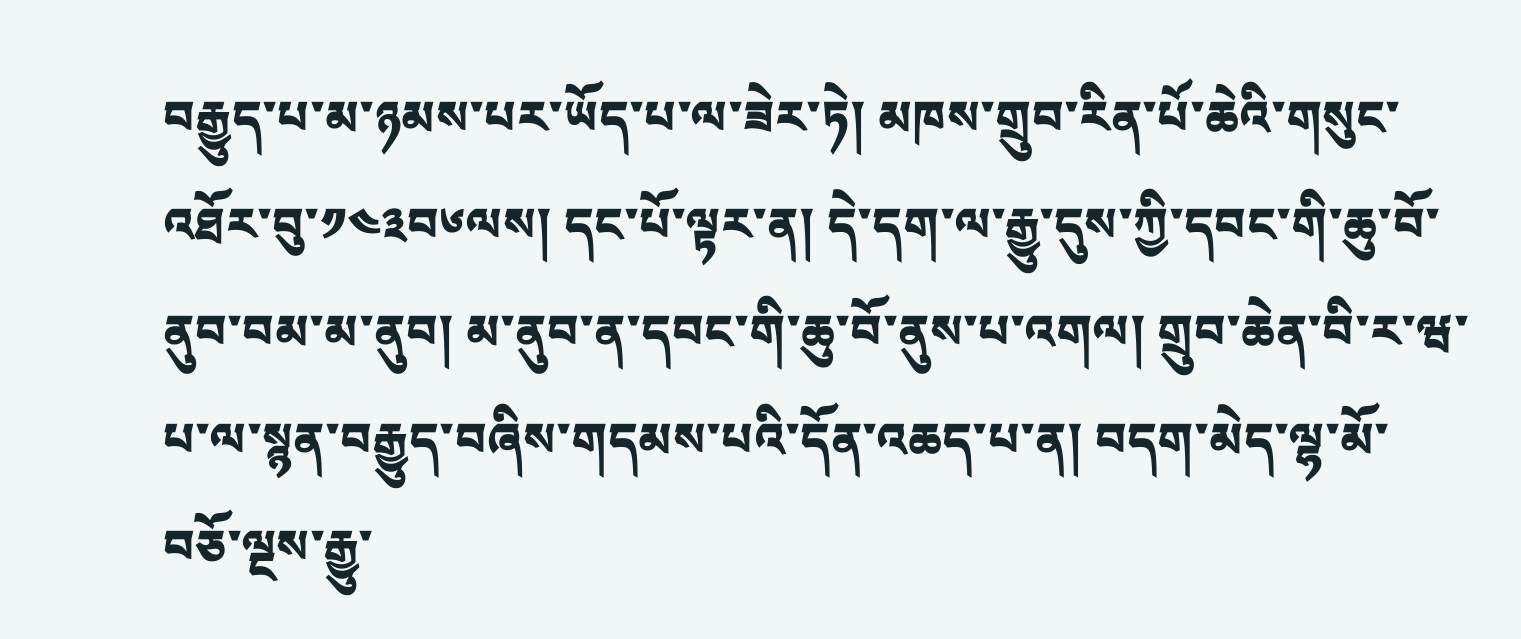བརྒྱུད་པ་མ་ཉམས་པར་ཡོད་པ་ལ་ཟེར་ཏེ། མཁས་གྲུབ་རིན་པོ་ཆེའི་གསུང་འཐོར་བུ་༡༤༣བ༦ལས། དང་པོ་ལྟར་ན། དེ་དག་ལ་རྒྱུ་དུས་ཀྱི་དབང་གི་ཆུ་བོ་ནུབ་བམ་མ་ནུབ། མ་ནུབ་ན་དབང་གི་ཆུ་བོ་ནུས་པ་འགལ། གྲུབ་ཆེན་བི་ར་ཝ་པ་ལ་སྙན་བརྒྱུད་བཞིས་གདམས་པའི་དོན་འཆད་པ་ན། བདག་མེད་ལྷ་མོ་བཅོ་ལྔས་རྒྱུ་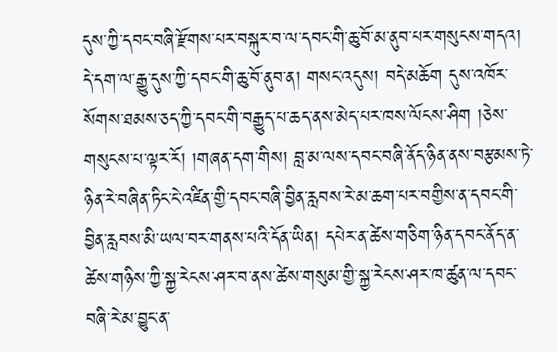དུས་ཀྱི་དབང་བཞི་རྫོགས་པར་བསྐུར་བ་ལ་དབང་གི་ཆུ་བོ་མ་ནུབ་པར་གསུངས་གདའ། དེ་དག་ལ་རྒྱུ་དུས་ཀྱི་དབང་གི་ཆུ་བོ་ནུབ་ན། གསང་འདུས། བདེ་མཆོག དུས་འཁོར་སོགས་ཐམས་ཅད་ཀྱི་དབང་གི་བརྒྱུད་པ་ཆད་ནས་མེད་པར་ཁས་ལོངས་ཤིག །ཅེས་གསུངས་པ་ལྟར་རོ། །གཞན་དག་གིས། བླ་མ་ལས་དབང་བཞི་ནོད་ཉིན་ནས་བརྩམས་ཏེ་ཉིན་རེ་བཞིན་ཏིང་ངེ་འཛིན་གྱི་དབང་བཞི་བྱིན་རླབས་རེ་མ་ཆག་པར་བགྱིས་ན་དབང་གི་བྱིན་རླབས་མི་ཡལ་བར་གནས་པའི་དོན་ཡིན། དཔེར་ན་ཚེས་གཅིག་ཉིན་དབང་ནོད་ན་ཚེས་གཉིས་ཀྱི་སྐྱ་རེངས་ཤར་བ་ནས་ཚེས་གསུམ་གྱི་སྐྱ་རེངས་ཤར་ཁ་ཚུན་ལ་དབང་བཞི་རེ་མ་བྱུང་ན་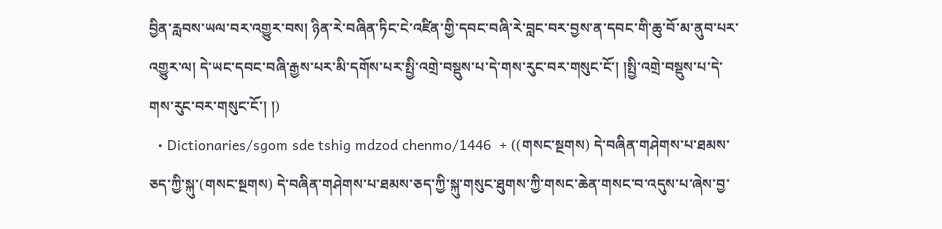བྱིན་རླབས་ཡལ་བར་འགྱུར་བས། ཉིན་རེ་བཞིན་ཏིང་ངེ་འཛིན་གྱི་དབང་བཞི་རེ་བླང་བར་བྱས་ན་དབང་གི་ཆུ་བོ་མ་ནུབ་པར་འགྱུར་ལ། དེ་ཡང་དབང་བཞི་རྒྱས་པར་མི་དགོས་པར་སྤྱི་འགྲེ་བསྡུས་པ་དེ་གས་རུང་བར་གསུང་ངོ་། །སྤྱི་འགྲེ་བསྡུས་པ་དེ་གས་རུང་བར་གསུང་ངོ་། །)
  • Dictionaries/sgom sde tshig mdzod chenmo/1446  + ((གསང་སྔགས) དེ་བཞིན་གཤེགས་པ་ཐམས་ཅད་ཀྱི་སྐུ་(གསང་སྔགས) དེ་བཞིན་གཤེགས་པ་ཐམས་ཅད་ཀྱི་སྐུ་གསུང་ཐུགས་ཀྱི་གསང་ཆེན་གསང་བ་འདུས་པ་ཞེས་བྱ་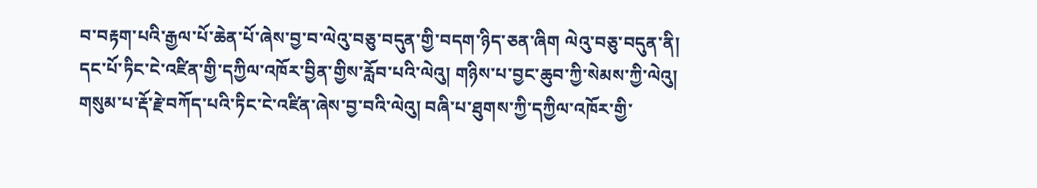བ་བརྟག་པའི་རྒྱལ་པོ་ཆེན་པོ་ཞེས་བྱ་བ་ལེའུ་བཅུ་བདུན་གྱི་བདག་ཉིད་ཅན་ཞིག ལེའུ་བཅུ་བདུན་ནི། དང་པོ་ཏིང་ངེ་འཛིན་གྱི་དཀྱིལ་འཁོར་བྱིན་གྱིས་རློབ་པའི་ལེའུ། གཉིས་པ་བྱང་ཆུབ་ཀྱི་སེམས་ཀྱི་ལེའུ། གསུམ་པ་རྡོ་རྗེ་བཀོད་པའི་ཏིང་ངེ་འཛིན་ཞེས་བྱ་བའི་ལེའུ། བཞི་པ་ཐུགས་ཀྱི་དཀྱིལ་འཁོར་གྱི་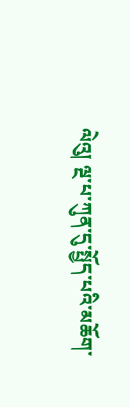ལེའུ། ལྔ་པ་ཀུན་དུ་སྤྱོད་པའི་མཆོག་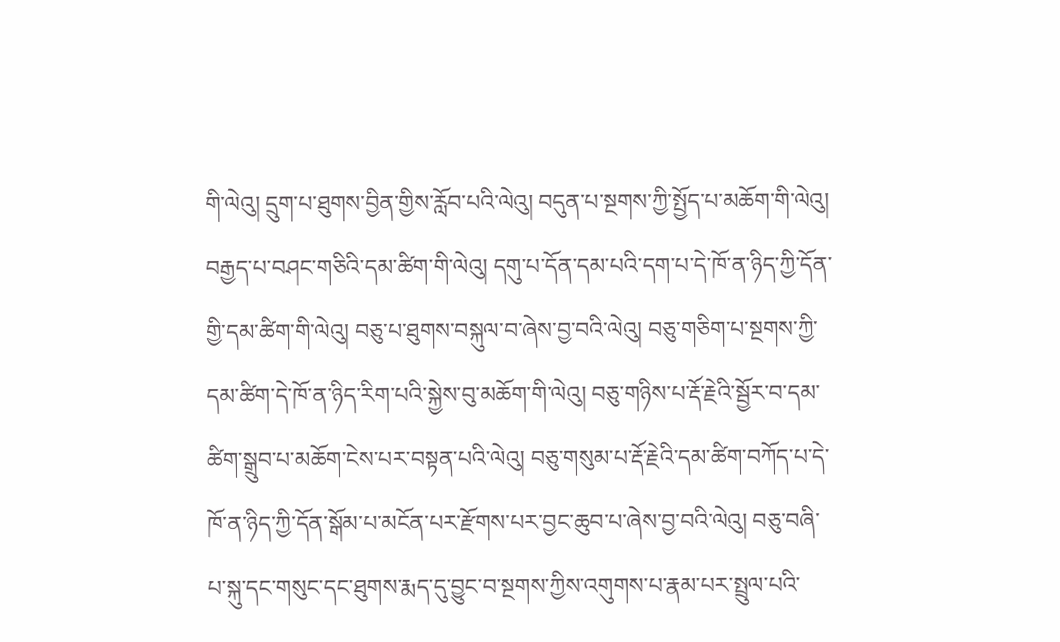གི་ལེའུ། དྲུག་པ་ཐུགས་བྱིན་གྱིས་རློབ་པའི་ལེའུ། བདུན་པ་སྔགས་ཀྱི་སྤྱོད་པ་མཆོག་གི་ལེའུ། བརྒྱད་པ་བཤང་གཅིའི་དམ་ཚིག་གི་ལེའུ། དགུ་པ་དོན་དམ་པའི་དག་པ་དེ་ཁོ་ན་ཉིད་ཀྱི་དོན་གྱི་དམ་ཚིག་གི་ལེའུ། བཅུ་པ་ཐུགས་བསྐུལ་བ་ཞེས་བྱ་བའི་ལེའུ། བཅུ་གཅིག་པ་སྔགས་ཀྱི་དམ་ཚིག་དེ་ཁོ་ན་ཉིད་རིག་པའི་སྐྱེས་བུ་མཆོག་གི་ལེའུ། བཅུ་གཉིས་པ་རྡོ་རྗེའི་སྦྱོར་བ་དམ་ཚིག་སྒྲུབ་པ་མཆོག་ངེས་པར་བསྟན་པའི་ལེའུ། བཅུ་གསུམ་པ་རྡོ་རྗེའི་དམ་ཚིག་བཀོད་པ་དེ་ཁོ་ན་ཉིད་ཀྱི་དོན་སྒོམ་པ་མངོན་པར་རྫོགས་པར་བྱང་ཆུབ་པ་ཞེས་བྱ་བའི་ལེའུ། བཅུ་བཞི་པ་སྐུ་དང་གསུང་དང་ཐུགས་རྨད་དུ་བྱུང་བ་སྔགས་ཀྱིས་འགུགས་པ་རྣམ་པར་སྤྲུལ་པའི་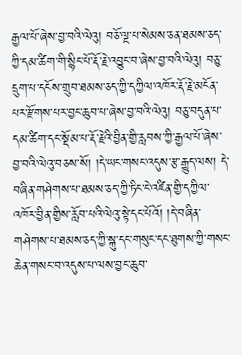རྒྱལ་པོ་ཞེས་བྱ་བའི་ལེའུ། བཅོ་ལྔ་པ་སེམས་ཅན་ཐམས་ཅད་ཀྱི་དམ་ཚིག་གི་སྙིང་པོ་རྡོ་རྗེ་འབྱུང་བ་ཞེས་བྱ་བའི་ལེའུ། བཅུ་དྲུག་པ་དངོས་གྲུབ་ཐམས་ཅད་ཀྱི་དཀྱིལ་འཁོར་རྡོ་རྗེ་མངོན་པར་རྫོགས་པར་བྱང་ཆུབ་པ་ཞེས་བྱ་བའི་ལེའུ། བཅུ་བདུན་པ་དམ་ཚིག་དང་སྡོམ་པ་རྡོ་རྗེའི་བྱིན་གྱི་རླབས་ཀྱི་རྒྱལ་པོ་ཞེས་བྱ་བའི་ལེའུ་བཅས་སོ། །དེ་ཡང་གསང་འདུས་རྩ་རྒྱུད་ལས། དེ་བཞིན་གཤེགས་པ་ཐམས་ཅད་ཀྱི་ཏིང་ངེ་འཛིན་གྱི་དཀྱིལ་འཁོར་བྱིན་གྱིས་རློབ་པའི་ལེའུ་སྟེ་དང་པོའོ། །དེ་བཞིན་གཤེགས་པ་ཐམས་ཅད་ཀྱི་སྐུ་དང་གསུང་དང་ཐུགས་ཀྱི་གསང་ཆེན་གསང་བ་འདུས་པ་ལས་བྱང་ཆུབ་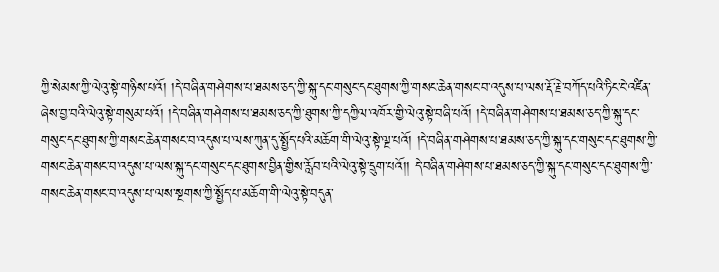ཀྱི་སེམས་ཀྱི་ལེའུ་སྟེ་གཉིས་པའོ། །དེ་བཞིན་གཤེགས་པ་ཐམས་ཅད་ཀྱི་སྐུ་དང་གསུང་དང་ཐུགས་ཀྱི་གསང་ཆེན་གསང་བ་འདུས་པ་ལས་རྡོ་རྗེ་བཀོད་པའི་ཏིང་ངེ་འཛིན་ཞེས་བྱ་བའི་ལེའུ་སྟེ་གསུམ་པའོ། །དེ་བཞིན་གཤེགས་པ་ཐམས་ཅད་ཀྱི་ཐུགས་ཀྱི་དཀྱིལ་འཁོར་གྱི་ལེའུ་སྟེ་བཞི་པའོ། །དེ་བཞིན་གཤེགས་པ་ཐམས་ཅད་ཀྱི་སྐུ་དང་གསུང་དང་ཐུགས་ཀྱི་གསང་ཆེན་གསང་བ་འདུས་པ་ལས་ཀུན་དུ་སྤྱོད་པའི་མཆོག་གི་ལེའུ་སྟེ་ལྔ་པའོ། །དེ་བཞིན་གཤེགས་པ་ཐམས་ཅད་ཀྱི་སྐུ་དང་གསུང་དང་ཐུགས་ཀྱི་གསང་ཆེན་གསང་བ་འདུས་པ་ལས་སྐུ་དང་གསུང་དང་ཐུགས་བྱིན་གྱིས་རློབ་པའི་ལེའུ་སྟེ་དྲུག་པའོ།། དེ་བཞིན་གཤེགས་པ་ཐམས་ཅད་ཀྱི་སྐུ་དང་གསུང་དང་ཐུགས་ཀྱི་གསང་ཆེན་གསང་བ་འདུས་པ་ལས་སྔགས་ཀྱི་སྤྱོད་པ་མཆོག་གི་ལེའུ་སྟེ་བདུན་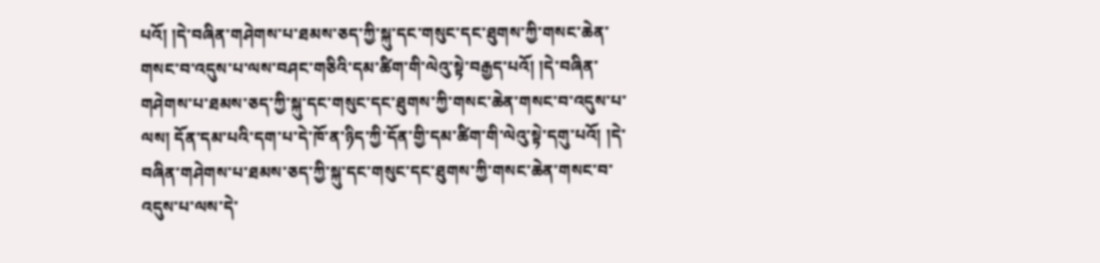པའོ། །དེ་བཞིན་གཤེགས་པ་ཐམས་ཅད་ཀྱི་སྐུ་དང་གསུང་དང་ཐུགས་ཀྱི་གསང་ཆེན་གསང་བ་འདུས་པ་ལས་བཤང་གཅིའི་དམ་ཚིག་གི་ལེའུ་སྟེ་བརྒྱད་པའོ། །དེ་བཞིན་གཤེགས་པ་ཐམས་ཅད་ཀྱི་སྐུ་དང་གསུང་དང་ཐུགས་ཀྱི་གསང་ཆེན་གསང་བ་འདུས་པ་ལས། དོན་དམ་པའི་དག་པ་དེ་ཁོ་ན་ཉིད་ཀྱི་དོན་གྱི་དམ་ཚིག་གི་ལེའུ་སྟེ་དགུ་པའོ། །དེ་བཞིན་གཤེགས་པ་ཐམས་ཅད་ཀྱི་སྐུ་དང་གསུང་དང་ཐུགས་ཀྱི་གསང་ཆེན་གསང་བ་འདུས་པ་ལས་དེ་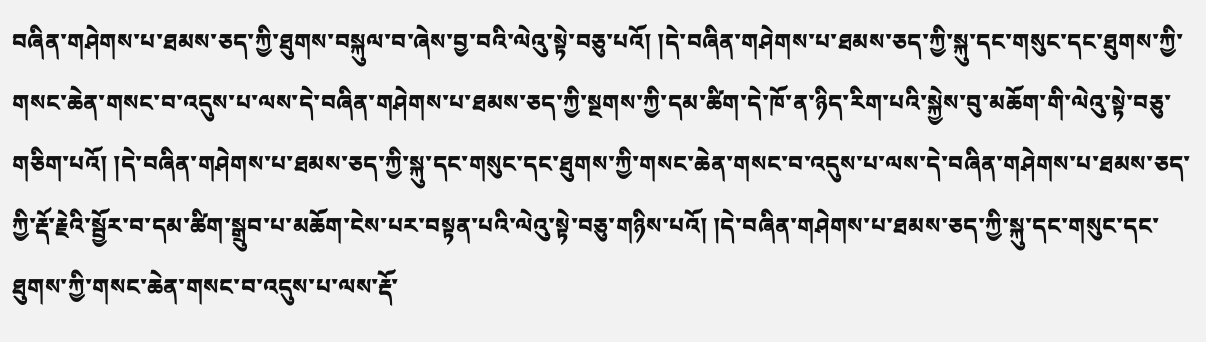བཞིན་གཤེགས་པ་ཐམས་ཅད་ཀྱི་ཐུགས་བསྐུལ་བ་ཞེས་བྱ་བའི་ལེའུ་སྟེ་བཅུ་པའོ། །དེ་བཞིན་གཤེགས་པ་ཐམས་ཅད་ཀྱི་སྐུ་དང་གསུང་དང་ཐུགས་ཀྱི་གསང་ཆེན་གསང་བ་འདུས་པ་ལས་དེ་བཞིན་གཤེགས་པ་ཐམས་ཅད་ཀྱི་སྔགས་ཀྱི་དམ་ཚིག་དེ་ཁོ་ན་ཉིད་རིག་པའི་སྐྱེས་བུ་མཆོག་གི་ལེའུ་སྟེ་བཅུ་གཅིག་པའོ། །དེ་བཞིན་གཤེགས་པ་ཐམས་ཅད་ཀྱི་སྐུ་དང་གསུང་དང་ཐུགས་ཀྱི་གསང་ཆེན་གསང་བ་འདུས་པ་ལས་དེ་བཞིན་གཤེགས་པ་ཐམས་ཅད་ཀྱི་རྡོ་རྗེའི་སྦྱོར་བ་དམ་ཚིག་སྒྲུབ་པ་མཆོག་ངེས་པར་བསྟན་པའི་ལེའུ་སྟེ་བཅུ་གཉིས་པའོ། །དེ་བཞིན་གཤེགས་པ་ཐམས་ཅད་ཀྱི་སྐུ་དང་གསུང་དང་ཐུགས་ཀྱི་གསང་ཆེན་གསང་བ་འདུས་པ་ལས་རྡོ་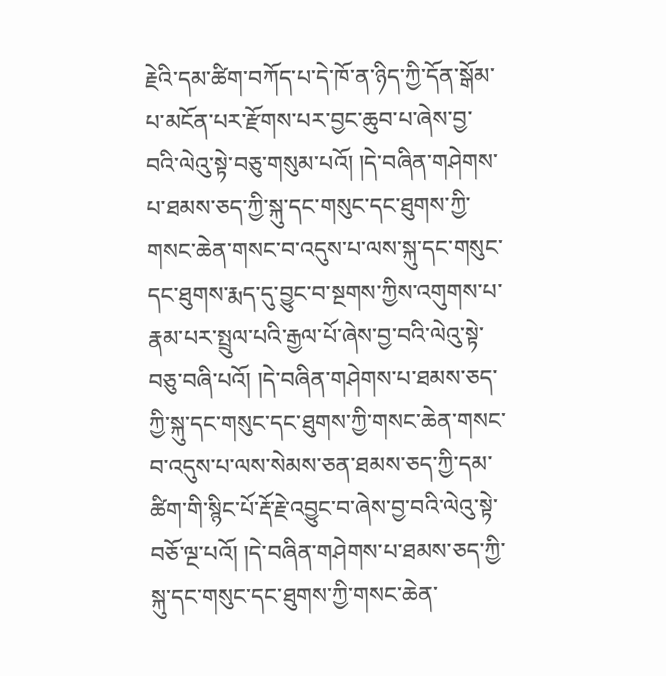རྗེའི་དམ་ཚིག་བཀོད་པ་དེ་ཁོ་ན་ཉིད་ཀྱི་དོན་སྒོམ་པ་མངོན་པར་རྫོགས་པར་བྱང་ཆུབ་པ་ཞེས་བྱ་བའི་ལེའུ་སྟེ་བཅུ་གསུམ་པའོ། །དེ་བཞིན་གཤེགས་པ་ཐམས་ཅད་ཀྱི་སྐུ་དང་གསུང་དང་ཐུགས་ཀྱི་གསང་ཆེན་གསང་བ་འདུས་པ་ལས་སྐུ་དང་གསུང་དང་ཐུགས་རྨད་དུ་བྱུང་བ་སྔགས་ཀྱིས་འགུགས་པ་རྣམ་པར་སྤྲུལ་པའི་རྒྱལ་པོ་ཞེས་བྱ་བའི་ལེའུ་སྟེ་བཅུ་བཞི་པའོ། །དེ་བཞིན་གཤེགས་པ་ཐམས་ཅད་ཀྱི་སྐུ་དང་གསུང་དང་ཐུགས་ཀྱི་གསང་ཆེན་གསང་བ་འདུས་པ་ལས་སེམས་ཅན་ཐམས་ཅད་ཀྱི་དམ་ཚིག་གི་སྙིང་པོ་རྡོ་རྗེ་འབྱུང་བ་ཞེས་བྱ་བའི་ལེའུ་སྟེ་བཅོ་ལྔ་པའོ། །དེ་བཞིན་གཤེགས་པ་ཐམས་ཅད་ཀྱི་སྐུ་དང་གསུང་དང་ཐུགས་ཀྱི་གསང་ཆེན་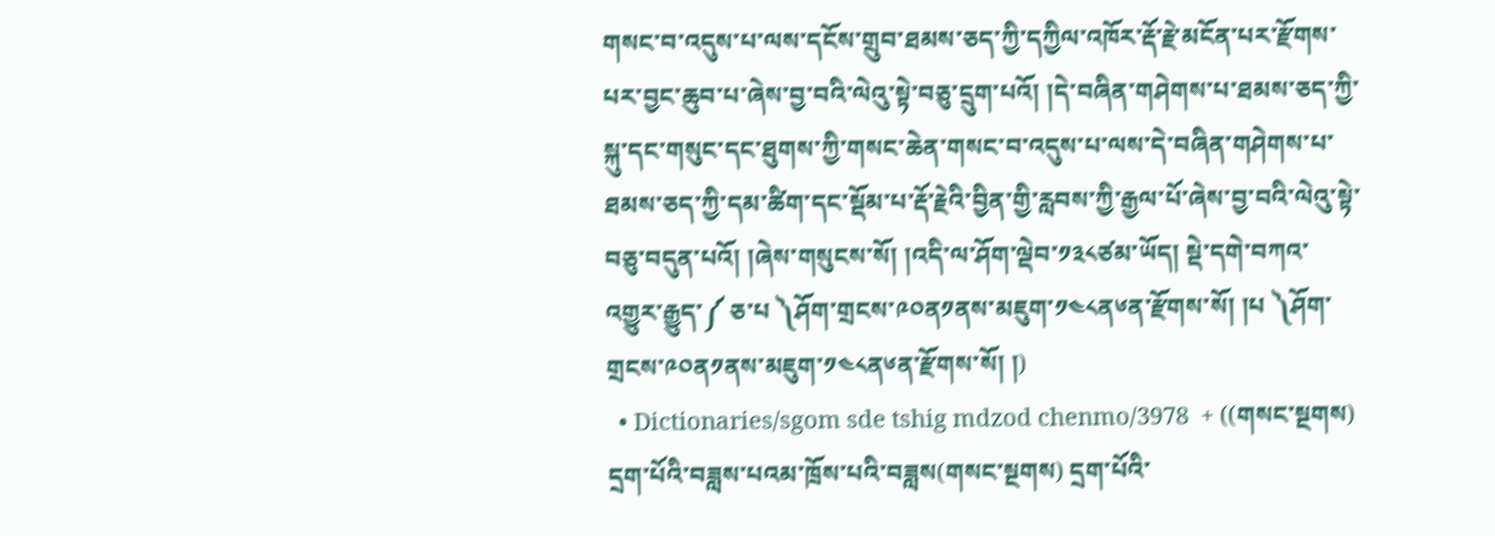གསང་བ་འདུས་པ་ལས་དངོས་གྲུབ་ཐམས་ཅད་ཀྱི་དཀྱིལ་འཁོར་རྡོ་རྗེ་མངོན་པར་རྫོགས་པར་བྱང་ཆུབ་པ་ཞེས་བྱ་བའི་ལེའུ་སྟེ་བཅུ་དྲུག་པའོ། །དེ་བཞིན་གཤེགས་པ་ཐམས་ཅད་ཀྱི་སྐུ་དང་གསུང་དང་ཐུགས་ཀྱི་གསང་ཆེན་གསང་བ་འདུས་པ་ལས་དེ་བཞིན་གཤེགས་པ་ཐམས་ཅད་ཀྱི་དམ་ཚིག་དང་སྡོམ་པ་རྡོ་རྗེའི་བྱིན་གྱི་རླབས་ཀྱི་རྒྱལ་པོ་ཞེས་བྱ་བའི་ལེའུ་སྟེ་བཅུ་བདུན་པའོ། །ཞེས་གསུངས་སོ། །འདི་ལ་ཤོག་ལྡེབ་༡༣༨ཙམ་ཡོད། སྡེ་དགེ་བཀའ་འགྱུར་རྒྱུད་༼ ཅ་པ ༽ཤོག་གྲངས་༩༠ན༡ནས་མཇུག་༡༤༨ན༦ན་རྫོགས་སོ། །པ ༽ཤོག་གྲངས་༩༠ན༡ནས་མཇུག་༡༤༨ན༦ན་རྫོགས་སོ། །)
  • Dictionaries/sgom sde tshig mdzod chenmo/3978  + ((གསང་སྔགས) དྲག་པོའི་བཟླས་པའམ་ཁྲོས་པའི་བཟླས(གསང་སྔགས) དྲག་པོའི་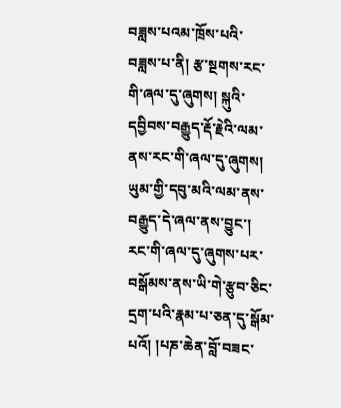བཟླས་པའམ་ཁྲོས་པའི་བཟླས་པ་ནི། རྩ་སྔགས་རང་གི་ཞལ་དུ་ཞུགས། སྐུའི་དབྱིབས་བརྒྱུད་རྡོ་རྗེའི་ལམ་ནས་རང་གི་ཞལ་དུ་ཞུགས། ཡུམ་གྱི་དབུ་མའི་ལམ་ནས་བརྒྱུད་དེ་ཞལ་ནས་བྱུང་། རང་གི་ཞལ་དུ་ཞུགས་པར་བསྒོམས་ནས་ཡི་གེ་རྩུབ་ཅིང་དྲག་པའི་རྣམ་པ་ཅན་དུ་སྒོམ་པའོ། །པཎ་ཆེན་བློ་བཟང་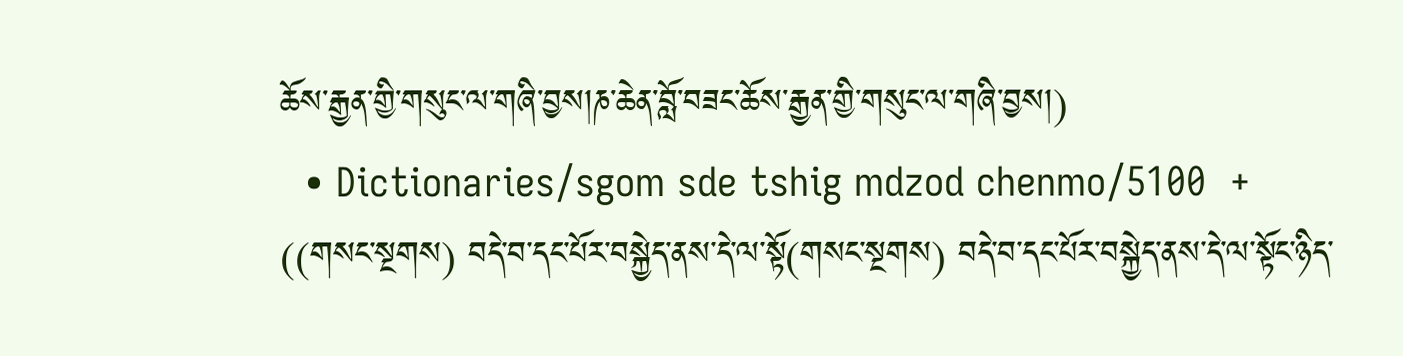ཆོས་རྒྱན་གྱི་གསུང་ལ་གཞི་བྱས།ཎ་ཆེན་བློ་བཟང་ཆོས་རྒྱན་གྱི་གསུང་ལ་གཞི་བྱས།)
  • Dictionaries/sgom sde tshig mdzod chenmo/5100  + ((གསང་སྔགས) བདེ་བ་དང་པོར་བསྐྱེད་ནས་དེ་ལ་སྟོ(གསང་སྔགས) བདེ་བ་དང་པོར་བསྐྱེད་ནས་དེ་ལ་སྟོང་ཉིད་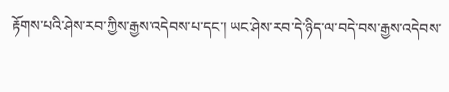རྟོགས་པའི་ཤེས་རབ་ཀྱིས་རྒྱས་འདེབས་པ་དང་། ཡང་ཤེས་རབ་དེ་ཉིད་ལ་བདེ་བས་རྒྱས་འདེབས་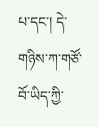པ་དང་། དེ་གཉིས་ཀ་གཙོ་བོ་ཡིད་ཀྱི་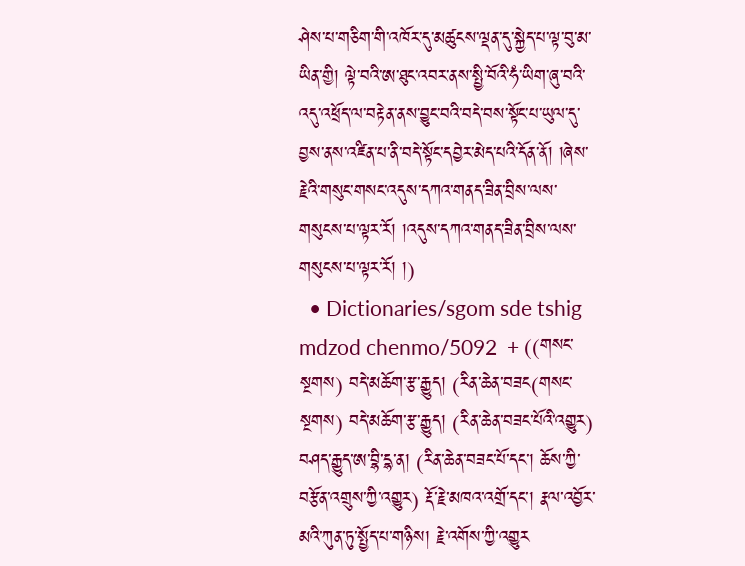ཤེས་པ་གཅིག་གི་འཁོར་དུ་མཚུངས་ལྡན་དུ་སྐྱེད་པ་ལྟ་བུ་མ་ཡིན་གྱི། ལྟེ་བའི་ཨ་ཐུང་འབར་ནས་སྤྱི་བོའི་ཧཾ་ཡིག་ཞུ་བའི་འདུ་འཕྲོད་ལ་བརྟེན་ནས་བྱུང་བའི་བདེ་བས་སྟོང་པ་ཡུལ་དུ་བྱས་ནས་འཛིན་པ་ནི་བདེ་སྟོང་དབྱེར་མེད་པའི་དོན་ནོ། །ཞེས་རྗེའི་གསུང་གསང་འདུས་དཀའ་གནད་ཟིན་བྲིས་ལས་གསུངས་པ་ལྟར་རོ། །འདུས་དཀའ་གནད་ཟིན་བྲིས་ལས་གསུངས་པ་ལྟར་རོ། །)
  • Dictionaries/sgom sde tshig mdzod chenmo/5092  + ((གསང་སྔགས) བདེ་མཆོག་རྩ་རྒྱུད། (རིན་ཆེན་བཟང(གསང་སྔགས) བདེ་མཆོག་རྩ་རྒྱུད། (རིན་ཆེན་བཟང་པོའི་འགྱུར) བཤད་རྒྱུད་ཨ་བྷི་དྷ་ན། (རིན་ཆེན་བཟང་པོ་དང་། ཆོས་ཀྱི་བརྩོན་འགྲུས་ཀྱི་འགྱུར) རྡོ་རྗེ་མཁའ་འགྲོ་དང་། རྣལ་འབྱོར་མའི་ཀུན་ཏུ་སྤྱོད་པ་གཉིས། རྗེ་འགོས་ཀྱི་འགྱུར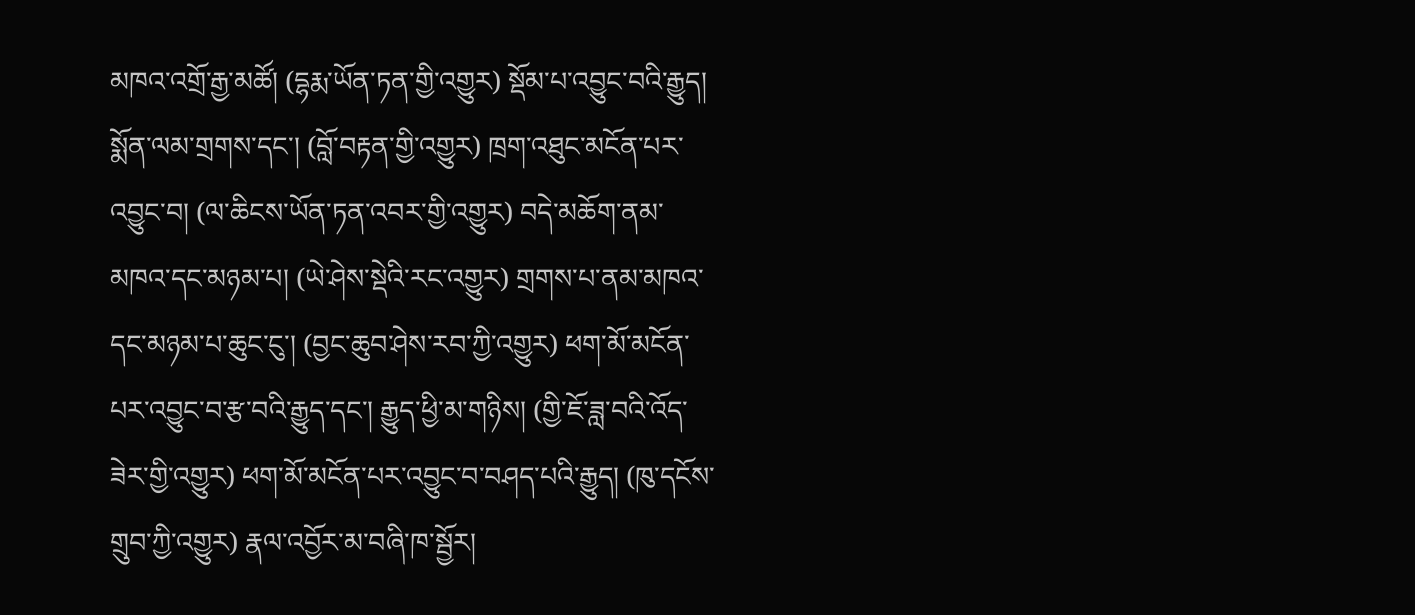མཁའ་འགྲོ་རྒྱ་མཚོ། (དྷརྨ་ཡོན་ཏན་གྱི་འགྱུར) སྡོམ་པ་འབྱུང་བའི་རྒྱུད། སྨོན་ལམ་གྲགས་དང་། (བློ་བརྟན་གྱི་འགྱུར) ཁྲག་འཐུང་མངོན་པར་འབྱུང་བ། (ལ་ཆིངས་ཡོན་ཏན་འབར་གྱི་འགྱུར) བདེ་མཆོག་ནམ་མཁའ་དང་མཉམ་པ། (ཡེ་ཤེས་སྡེའི་རང་འགྱུར) གྲགས་པ་ནམ་མཁའ་དང་མཉམ་པ་ཆུང་ངུ་། (བྱང་ཆུབ་ཤེས་རབ་ཀྱི་འགྱུར) ཕག་མོ་མངོན་པར་འབྱུང་བ་རྩ་བའི་རྒྱུད་དང་། རྒྱུད་ཕྱི་མ་གཉིས། (གྱི་ཇོ་ཟླ་བའི་འོད་ཟེར་གྱི་འགྱུར) ཕག་མོ་མངོན་པར་འབྱུང་བ་བཤད་པའི་རྒྱུད། (ཁུ་དངོས་གྲུབ་ཀྱི་འགྱུར) རྣལ་འབྱོར་མ་བཞི་ཁ་སྦྱོར།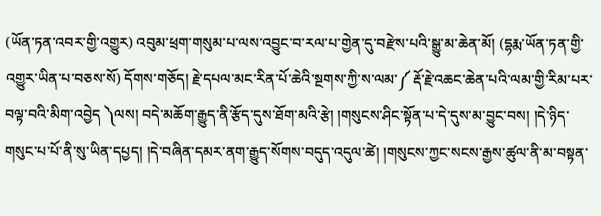(ཡོན་ཏན་འབར་གྱི་འགྱུར) འབུམ་ཕྲག་གསུམ་པ་ལས་འབྱུང་བ་རལ་པ་གྱེན་དུ་བརྫེས་པའི་སྒྱུ་མ་ཆེན་མོ། (དྷརྨ་ཡོན་ཏན་གྱི་འགྱུར་ཡིན་པ་བཅས་སོ) དོགས་གཅོད། རྗེ་དཔལ་མང་རིན་པོ་ཆེའི་སྔགས་ཀྱི་ས་ལམ་༼ རྡོ་རྗེ་འཆང་ཆེན་པའི་ལམ་གྱི་རིམ་པར་བལྟ་བའི་མིག་འབྱེད ༽ལས། བདེ་མཆོག་རྒྱུད་ནི་རྩོད་དུས་ཐོག་མའི་རྩེ། །གསུངས་ཤིང་སྟོན་པ་དེ་དུས་མ་བྱུང་བས། །དེ་ཉིད་གསུང་པ་པོ་ནི་སུ་ཡིན་དཔྱད། །དེ་བཞིན་དམར་ནག་རྒྱུད་སོགས་བདུད་འདུལ་ཚེ། །གསུངས་ཀྱང་སངས་རྒྱས་ཚུལ་ནི་མ་བསྟན་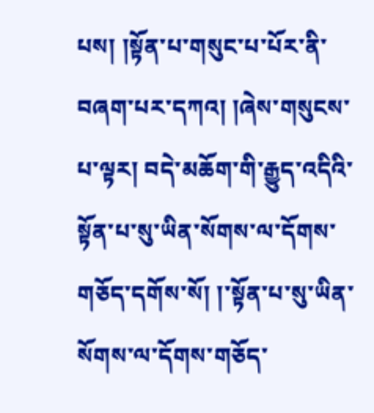པས། །སྟོན་པ་གསུང་པ་པོར་ནི་བཞག་པར་དཀའ། །ཞེས་གསུངས་པ་ལྟར། བདེ་མཆོག་གི་རྒྱུད་འདིའི་སྟོན་པ་སུ་ཡིན་སོགས་ལ་དོགས་གཅོད་དགོས་སོ། །་སྟོན་པ་སུ་ཡིན་སོགས་ལ་དོགས་གཅོད་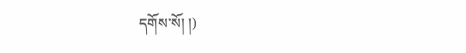དགོས་སོ། །)